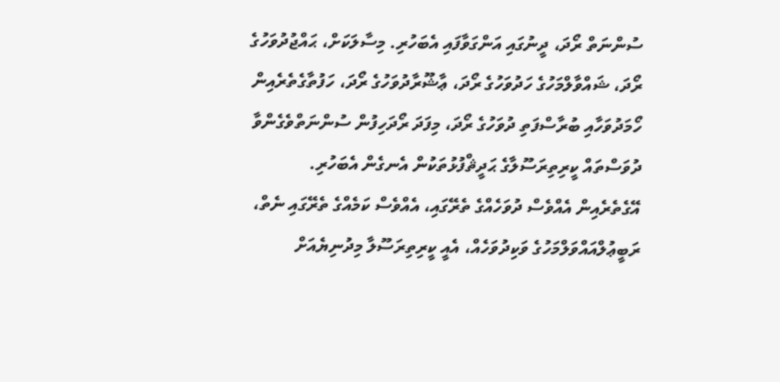ސުންނަތް ރޯދަ، ދީނުގައި އަންގަވާފައި އެބަހުރި. މިސާލަކަށް، ޙައްޖުދުވަހުގެ ރޯދަ، ޝައްވާލްމަހުގެ ހަދުވަހުގެ ރޯދަ، ޢާޝޫރާދުވަހުގެ ރޯދަ، ހަފުތާގެތެރެއިން ހޯމަދުވަހާއި ބުރާސްފަތި ދުވަހުގެ ރޯދަ، މިފަދަ ރޯދަހިފުން ސުންނަތްވެގެންވާ ދުވަސްތައް ކީރިތިރަސޫލާގެ ޙަދީޘްފުޅުތަކުން އެނގެން އެބަހުރި. އޭގެތެރެއިން އެއްވެސް ދުވަހެއްގެ ތެރޭގައި، އެއްވެސް ކަމެއްގެ ތެރޭގައި ނެތް، ރަބީޢުލްއައްވަލްމަހުގެ ވަކިދުވަހެއް، އެއީ ކީރިތިރަސޫލާ މިދުނިޔެއަށް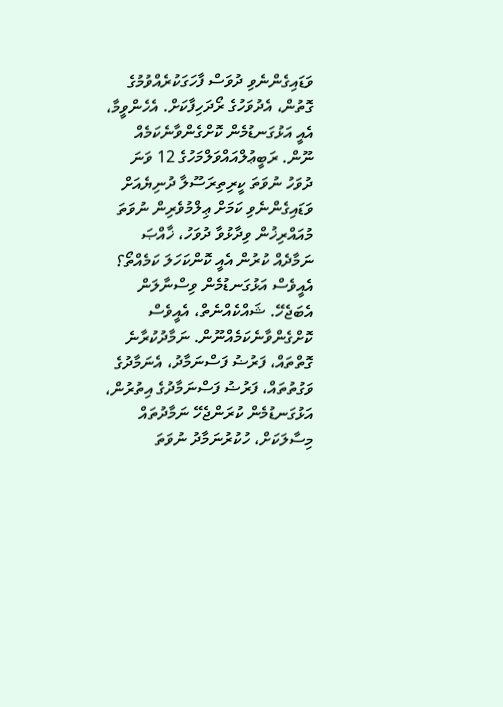ވަޑައިގެންނެވި ދުވަސް ފާހަގަކުރެއްވުމުގެ ގޮތުން، އެދުވަހުގެ ރޯދަހިފާކަށް. އެހެންވީމާ، އެއީ އަޅުގަނޑުމެން ކޮށްގެންވާނެކަމެއް ނޫން. ރަބީޢުލްއައްވަލްމަހުގެ 12 ވަނަ ދުވަހު ނުވަތަ ކީރިތިރަސޫލާ ދުނިޔެއަށް ވަޑައިގެންނެވި ކަމަށް ޢިލްމުވެރިން ނުވަތަ މުއައްރިޚުން ވިދާޅުވާ ދުވަހު، ޚާއްޞަ ނަމާދެއް ކުރުން އެއީ ކޮންކަހަލަ ކަމެއްތޯ؟ އެއީވެސް އަޅުގަނޑުމެން ވިސްނާލަން އެބަޖެހޭ. ޝައްކެއްނެތް، އެއީވެސް ކޮށްގެންވާނެކަމެއްނޫން. ނަމާދުކުރާނެ ގޮތްތައް، ފަރުޟު ފަސްނަމާދު، އެނަމާދުގެ ވަގުތުތައް، ފަރުޟު ފަސްނަމާދުގެ އިތުރުން، އަޅުގަނޑުމެން ކުރަންޖެހޭ ނަމާދުތައް މިސާލަކަށް، ހުކުރުނަމާދު ނުވަތަ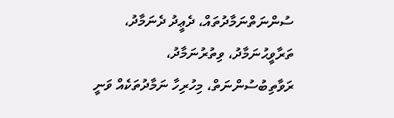ސުންނަތްނަމާދުތައް، ދެޢީދު ދެނަމާދު، ތަރާވީޙުނަމާދު، ވިތުރުނަމާދު، ރަވާތިބުސުންނަތް، މިހުރިހާ ނަމާދުތަކެއް ވަނީ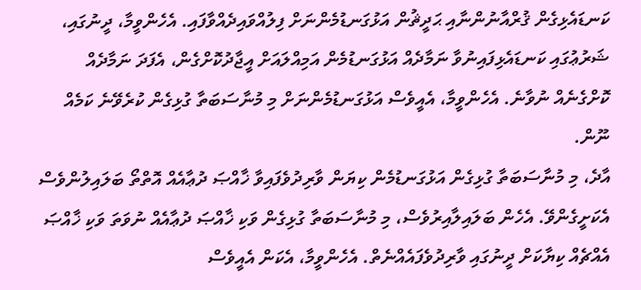ކަނޑައެޅިގެން ޤުރްއާނުންނާއި ޙަދީޘުން އަޅުގަނޑުމެންނަށް ފިލުއްވައިދެއްވާފައި. އެހެންވީމާ، ދީނުގައި، ޝަރުޢުގައި ކަނޑައެޅިފައިނުވާ ނަމާދެއް އަޅުގަނޑުމެން އަމިއްލައަށް އީޖާދުކޮށްގެން، އެފަދަ ނަމާދެއް ކޮށްގެނެއް ނުވާނެ. އެހެންވީމާ، އެއީވެސް އަޅުގަނޑުމެންނަށް މި މުނާސަބަތާ ގުޅިގެން ކުރެވޭނެ ކަމެއް ނޫން.
އާދެ، މި މުނާސަބަތާ ގުޅިގެން އަޅުގަނޑުމެން ކިޔަން ވާރިދުވެފައިވާ ޚާއްޞަ ދުޢާއެއް އޮތްތޯ ބަލައިލުންވެސް އެކަށީގެންވޭ. އެހެން ބަލައިލާއިރުވެސް، މި މުނާސަބަތާ ގުޅިގެން ވަކި ޚާއްޞަ ދުޢާއެއް ނުވަތަ ވަކި ޚާއްޞަ އެއްޗެއް ކިޔާކަށް ދީނުގައި ވާރިދުވެފައެއްނެތް. އެހެންވީމާ، އެކަން އެއީވެސް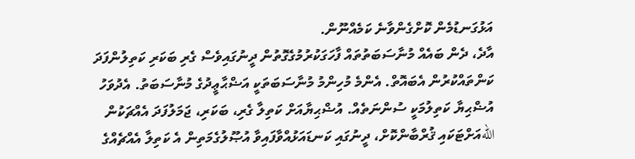އަޅުގަނޑުމެން ކޮށްގެންވާނެ ކަމެއްނޫން.
އާދެ، ދެން ބައެއް މުނާސަބަތުތައް ފާހަގަކުރުމުގެގޮތުން ދީނުގައިވެސް ގެރި ބަކަރި ކަތިލުންފަދަ ކަންތައްކުރުން އެބައޮތް. އެންމެ މުހިންމު މުނާސަބަތަކީ އަޟްޙާޢީދުގެ މުނާސަބަތު. އެދުވަހު އުޟްޙިޔާ ކަތިލުމަކީ ސުންނަތެއް. އުޟްޙިޔާއަށް ކަތިލާ ގެރި، ބަކަރި، ޖަމަލުފަދަ އެއްޗަކުން اللهއަށްޓަކައި ޤުރްބާންކޮށް، ދީނުގައި ކަނޑައަޅުއްވާފައިވާ އުޞޫލުގެމަތިން އެ ކަތިލާ އެއްޗެއްގެ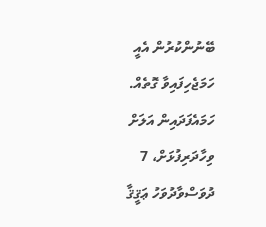ބޭނުންކުރުން އެއީ ހަމަޖެހިފައިވާ ގޮތެއް. ހަމައެފަދައިން އަލަށް ވިހާދަރިފުޅަށް، 7 ދުވަސްވާދުވަހު ޢަޤީޤާ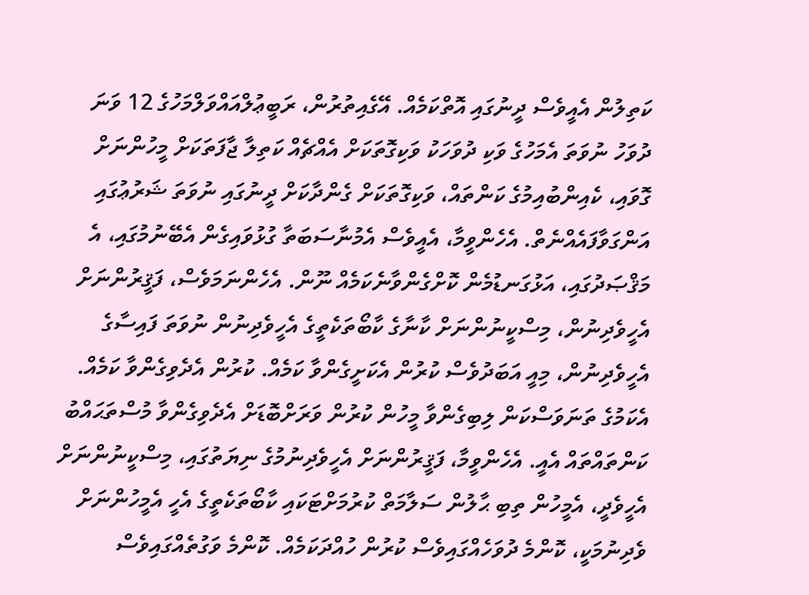ކަތިލުން އެއީވެސް ދީނުގައި އޮތްކަމެއް. އޭގެއިތުރުން، ރަބީޢުލްއައްވަލްމަހުގެ 12 ވަނަ ދުވަހު ނުވަތަ އެމަހުގެ ވަކި ދުވަހަކު ވަކިގޮތަކަށް އެއްޗެއް ކަތިލާ ޖާފަތަކަށް މީހުންނަށް ގޮވައި، ކެއިންބުއިމުގެ ކަންތައް، ވަކިގޮތަކަށް ގެންދާކަށް ދީނުގައި ނުވަތަ ޝަރުޢުގައި އަންގަވާފައެއްނެތް. އެހެންވީމާ، އެއީވެސް އެމުނާސަބަތާ ގުޅުވައިގެން އެބޭނުމުގައި، އެ މަޤްޞަދުގައި، އަޅުގަނޑުމެން ކޮށްގެންވާނެކަމެއް ނޫން. އެހެންނަމަވެސް، ފަޤީރުންނަށް އެހީވެދިނުން، މިސްކީނުންނަށް ކާނާގެ ކާބޯތަކެތީގެ އެހީވެދިނުން ނުވަތަ ފައިސާގެ އެހީވެދިނުން، މިއީ އަބަދުވެސް ކުރުން އެކަށީގެންވާ ކަމެއް. ކުރުން އެދެވިގެންވާ ކަމެއް. އެކަމުގެ ތަނަވަސްކަން ލިބިގެންވާ މީހުން ކުރުން ވަރަށްބޮޑަށް އެދެވިގެންވާ މުސްތަޙައްބު ކަންތައްތައް އެއީ. އެހެންވީމާ، ފަޤީރުންނަށް އެހީވެދިނުމުގެ ނިޔަތުގައި، މިސްކީނުންނަށް އެހީވެދީ، އެމީހުން ތިބި ޙާލުން ސަލާމަތް ކުރުމަށްޓަކައި ކާބޯތަކެތީގެ އެހީ އެމީހުންނަށް ވެދިނުމަކީ، ކޮންމެ ދުވަހެއްގައިވެސް ކުރުން ހުއްދަކަމެއް. ކޮންމެ ވަގުތެއްގައިވެސް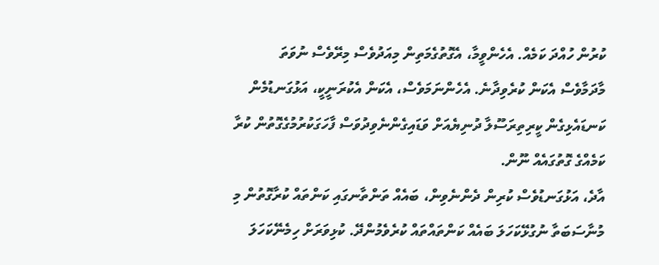ކުރުން ހުއްދަ ކަމެއް. އެހެންވީމާ، އެގޮތުގެމަތިން މިއަދުވެސް މިރޭވެސް ނުވަތަ މާދަމާވެސް އެކަން ކުރެވިދާނެ. އެހެންނަމަވެސް، އެކަން އެކުރަނީކީ، އަޅުގަނޑުމެން ކަނޑައެޅިގެން ކީރިތިރަސޫލާ ދުނިޔެއަށް ވަޑައިގެންނެވިދުވަސް ފާހަގަކުރުމުގެގޮތުން ކުރާ ކަމެއްގެ ގޮތުގައެއް ނޫން.
އާދެ، އަޅުގަނޑުވެސް ކުރިން ދެންނެވިން، ބައެއް ތަންތާނގައި ކަންތައް ކުރާގޮތުން މި މުނާސަބަތާ ނުގުޅޭކަހަލަ ބައެއް ކަންތައްތައް ކުރެވެމުންދޭ. ކުޅިވަރަށް ހިމެނޭކަހަލަ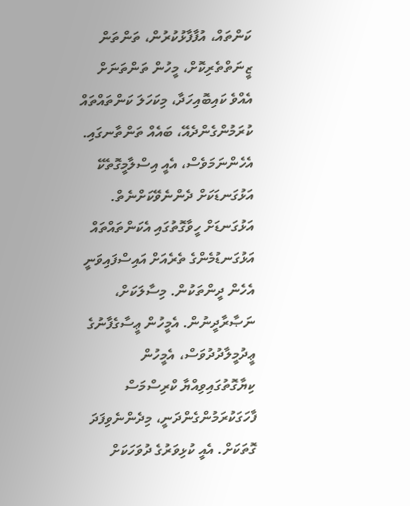ކަންތައް، އުފާފާޅުކުރުން، ތަންތަން ޒީނަތްތެރިކޮށް، މީހުން ތަންތަނަށް އެއްވެ ކައިބޮއިހަދާ، މިކަހަލަ ކަންތައްތައް ކުރަމުންގެންދެއޭ، ބައެއް ތަންތާނގައި. އެހެންނަމަވެސް، އެއީ އިސްލާމީގޮތެކޭ އަޅުގަނޑަކަށް ދެންނެވޭކަށްނެތް. އަޅުގަނޑަށް ހީވާގޮތުގައި އެކަންތައްތައް އަޅުގަނޑުމެންގެ ތެރެއަށް އައިސްފައިވަނީ އެހެން ދީންތަކުން. މިސާލަކަށް، ނަޞާރާދީނުން. އެމީހުން ޢީސާގެފާނުގެ ޢީދުމީލާދުދުވަސް، އެމީހުން ކިޔާގޮތުގައިވިއްޔާ ކްރިސްމަސް ފާހަގަކުރަމުންގެންދަނީ، މިދެންނެވިފަދަ ގޮތަކަށް. އެއީ ކުޅިވަރުގެ ދުވަހަކަށް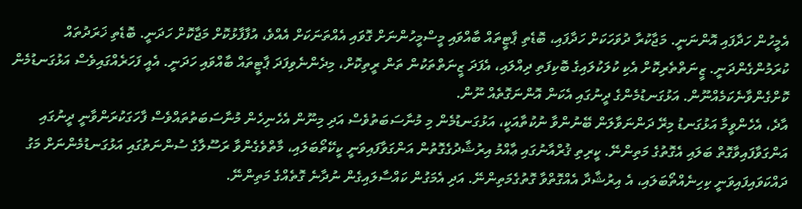އެމީހުން ހަދާފައި އޮންނަނީ. މަޖާކުރާ ދުވަހަކަށް ހަދާފައި، ބޮޑެތި ޕާޓީތައް ބާއްވައި މީސްމީހުންނަށް ގޮވައި އެއްތަނަކަށް އެއްވެ، އުފާފާޅުކޮށް މަޖާކޮށް ހަދަނީ. ބޮޑެތި ޚަރަދުތައް ކުރަމުންގެންދަނީ. ޒީނަތްތެރިކޮށް އެކި ކުލަކުލައިގެ ބޮކިފަތި ދިއްލައި، އެފަދަ ޒީނަތްތަކުން ތަން ރީތިކޮށް، މިދެންނެވިފަދަ ޕާޓީތައް ބާއްވައި ހަދަނީ. އެއީ ފަހަރެއްގައިވެސް އަޅުގަނޑުމެން ކޮށްގެންވާނެކަމެއްނޫން. އަޅުގަނޑުމެންގެ ދީނުގައި އެކަން އޮންނަގޮތެއް ނޫން.
އާދެ، އެހެންވީމާ އަޅުގަނޑު މިރޭ ދަންނަވާލަން ބޭނުންވާ ނުކުތާއަކީ، އަޅުގަނޑުމެން މި މުނާސަބަތުވެސް އަދި މިނޫން އެހެނިހެން މުނާސަބަތުތައްވެސް ފާހަގަކުރަންވާނީ ދީނުގައި އަންގަވާފައިވާގޮތް ބަލައި އެގޮތުގެ މަތިންނޭ. ކީރިތި ޤުރްއާނުގައި ޢާއްމު އިރުޝާދުގެގޮތުން އަންގަވާފައިވަނީ ކީކޭތޯބަލައި، މާތްވެގެންވާ ރަސޫލާގެ ސުންނަތުގައި އަޅުގަނޑުމެންނަށް މަގު ދައްކަވައިފައިވަނީ ކިހިނެއްތޯބަލައި، އެ އިރުޝާދާ އެއްގޮތްވާ ގޮތުގެމަތިންނޭ. އަދި އެމަގުން ކައްސާލައިގެން ނުދާނެ ގޮތެއްގެ މަތިންނޭ.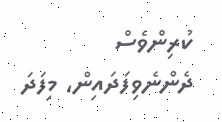ކުރިންވެސް ދެންނެވިފަދައިން، މިފަދަ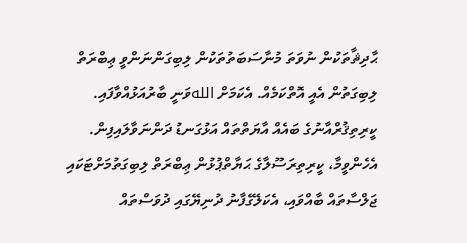ޙާދިޘާތަކުން ނުވަތަ މުނާސަބަތުތަކުން ލިބިގަންނަންވީ ޢިބްރަތް ލިބިގަތުން އެއީ އޮތްކަމެއް. އެކަމަށް اللهވަނީ ބާރުއަޅުއްވާފައި. ކީރިތިޤުރްއާނުގެ ބައެއް އާޔަތްތައް އަޅުގަނޑު ދަންނަވާލައިފިން. އެހެންވީމާ، ކީރިތިރަސޫލާގެ ޙަޔާތްޕުޅުން ޢިބްރަތް ލިބިގަތުމަށްޓަކައި ޖަލްސާތައް ބާއްވައި، އެކަލޭގެފާނު ދުނިޔޭގައި ދުވަސްތައް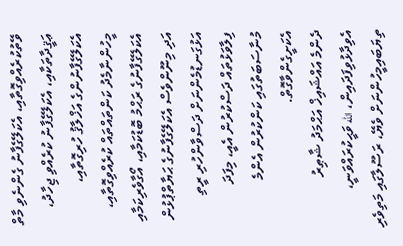ވޭތުކުރެއްވިގޮތާއި، އެކަލޭގެފާނު ގެންނެވި މާތް ޢަޤީދާތަކާއި، އެކަލޭގެފާނު ކުރެއްވި ޖިހާދު، އެކަލޭގެފާނުންގެ އަޚްލާޤު ހުރިގޮތާއި، މީހުންނާމެދު ކަންތައްތައް ކުރެއްވިގޮތާއި، އެކަލޭގެފާނުގެ ރަޙްމު ބޮޑުކަމާއި، އޯގާވެރިކަމާއި އަދި މިނޫންވެސް އެކަލޭގެފާނުގެ ޙަޔާތްޕުޅުން އަޅުގަނޑުމެންނަށް ދަސްވާންހުރި ރީތި ފިލާވަޅުތައް ދަސްކުރުން އެއީ، މިފަދަ މުނާސަބަތުގައި ކަންކުރުން އެންމެ އެކަށީގެންވާގޮތް.
ދެންމެ އައްޝައިޚް އަޙްމަދު ޝާޠިރު އެވިދާޅުވިފަދައިން، الله ވަޙީކުރައްވަނީ، ތިޔަބައިމީހުންނަށް ވެޔޭ، ރަސޫލާގައި މަތިވެރި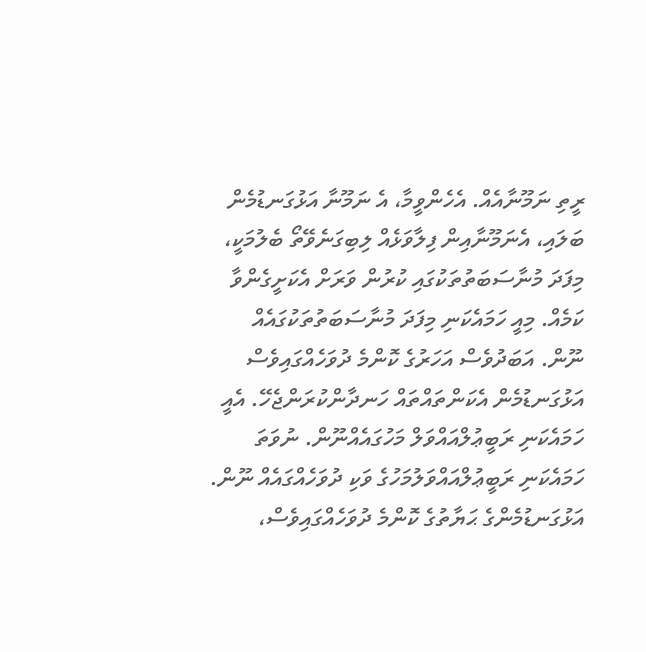ރީތި ނަމޫނާއެއް. އެހެންވީމާ، އެ ނަމޫނާ އަޅުގަނޑުމެން ބަލައި، އެނަމޫނާއިން ފިލާވަޅެއް ލިބިގަނެވޭތޯ ބެލުމަކީ، މިފަދަ މުނާސަބަތުތަކުގައި ކުރުން ވަރަށް އެކަށީގެންވާ ކަމެއް. މިއީ ހަމައެކަނި މިފަދަ މުނާސަބަތުތަކުގައެއް ނޫން. އަބަދުވެސް އަހަރުގެ ކޮންމެ ދުވަހެއްގައިވެސް އަޅުގަނޑުމެން އެކަންތައްތައް ހަނދާންކުރަންޖެހޭ. އެއީ ހަމައެކަނި ރަބީޢުލްއައްވަލް މަހުގައެއްނޫން. ނުވަތަ ހަމައެކަނި ރަބީޢުލްއައްވަލުމަހުގެ ވަކި ދުވަހެއްގައެއް ނޫން. އަޅުގަނޑުމެންގެ ޙަޔާތުގެ ކޮންމެ ދުވަހެއްގައިވެސް،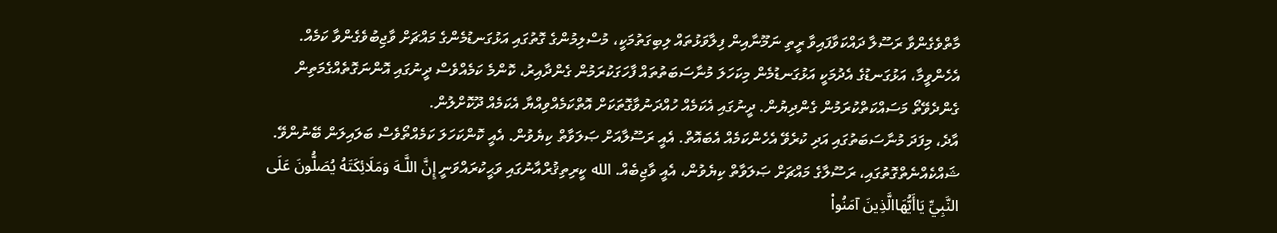މާތްވެގެންވާ ރަސޫލާ ދައްކަވާފައިވާ ރީތި ނަމޫނާއިން ފިލާވަޅުތައް ލިބިގަތުމަކީ، މުސްލިމުންގެ ގޮތުގައި އަޅުގަނޑުމެންގެ މައްޗަށް ވާޖިބުވެގެންވާ ކަމެއް. އެހެންވީމާ، އަޅުގަނޑުގެ އެދުމަކީ އަޅުގަނޑުމެން މިކަހަލަ މުނާސަބަތުތައް ފާހަގަކުރަމުން ގެންދާއިރު، ކޮންމެ ކަމެއްވެސް ދީނުގައި އޮންނަގޮތެއްގެމަތިން ގެންދެވޭތޯ މަސައްކަތްކުރަމުން ގެންދިޔުން. ދީނުގައި އެކަމެއް ހުއްދަނުވާގޮތަކަށް އޮތްކަމެއްވިއްޔާ އެކަމެއް ދޫކޮށްލުން.
އާދެ، މިފަދަ މުނާސަބަތުގައި އަދި ކުރެވޭ އެހެންކަމެއް އެބައޮތް. އެއީ ރަސޫލާއަށް ޞަލަވާތް ކިޔެވުން. އެއީ ކޮންކަހަލަ ކަމެއްތޯވެސް ބަލައިލަން ބޭނުންވޭ. ޝައްކެއްނެތްގޮތުގައި، ރަސޫލާގެ މައްޗަށް ޞަލަވާތް ކިޔެވުން، އެއީ ވާޖިބެއް. الله ކީރިތިޤުރްއާނުގައި ވަޙީކުރައްވަނީ إِنَّ اللَّـهَ وَمَلَائِكَتَهُ يُصَلُّونَ عَلَى النَّبِيِّ يَاأَيُّهَاالَّذِينَ آمَنُواْ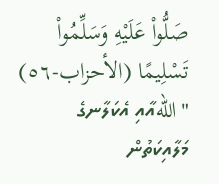صَلُّواْ عَلَيْهِ وَسَلِّمُواْ تَسْلِيمًا (الأحزاب-٥٦) "اللهއާއި އެކަލާނގެ މަލާއިކަތުން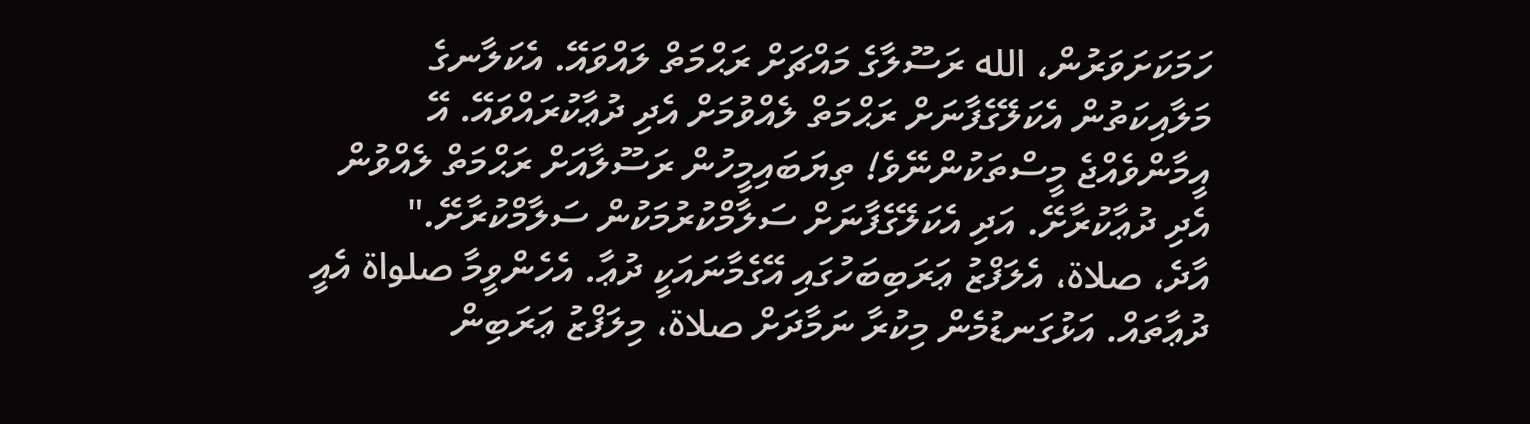ހަމަކަށަވަރުން، الله ރަސޫލާގެ މައްޗަށް ރަޙްމަތް ލައްވައޭ. އެކަލާނގެ މަލާއިކަތުން އެކަލޭގެފާނަށް ރަޙްމަތް ލެއްވުމަށް އެދި ދުޢާކުރައްވައޭ. އޭ އީމާންވެއްޖެ މީސްތަކުންނޭވެ! ތިޔަބައިމީހުން ރަސޫލާއަށް ރަޙްމަތް ލެއްވުން އެދި ދުޢާކުރާށޭ. އަދި އެކަލޭގެފާނަށް ސަލާމްކުރުމަކުން ސަލާމްކުރާށޭ."
އާދެ، صلاة، އެލަފްޒު ޢަރަބިބަހުގައި އޭގެމާނައަކީ ދުޢާ. އެހެންވީމާ صلواة އެއީ ދުޢާތައް. އަޅުގަނޑުމެން މިކުރާ ނަމާދަށް صلاة، މިލަފްޒު ޢަރަބިން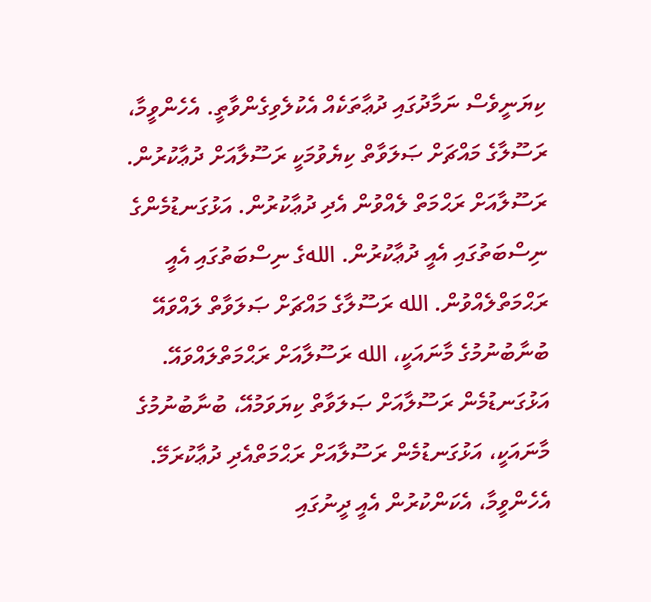ކިޔަނީވެސް ނަމާދުގައި ދުޢާތަކެއް އެކުލެވިގެންވާތީ. އެހެންވީމާ، ރަސޫލާގެ މައްޗަށް ޞަލަވާތް ކިޔެވުމަކީ ރަސޫލާއަށް ދުޢާކުރުން. ރަސޫލާއަށް ރަޙްމަތް ލެއްވުން އެދި ދުޢާކުރުން. އަޅުގަނޑުމެންގެ ނިސްބަތުގައި އެއީ ދުޢާކުރުން. اللهގެ ނިސްބަތުގައި އެއީ ރަޙްމަތްލެއްވުން. الله ރަސޫލާގެ މައްޗަށް ޞަލަވާތް ލައްވައޭ ބުނާބުނުމުގެ މާނައަކީ، الله ރަސޫލާއަށް ރަޙްމަތްލައްވައޭ. އަޅުގަނޑުމެން ރަސޫލާއަށް ޞަލަވާތް ކިޔަވަމުއޭ، ބުނާބުނުމުގެ މާނައަކީ، އަޅުގަނޑުމެން ރަސޫލާއަށް ރަޙްމަތްއެދި ދުޢާކުރަމޭ.
އެހެންވީމާ، އެކަންކުރުން އެއީ ދީނުގައި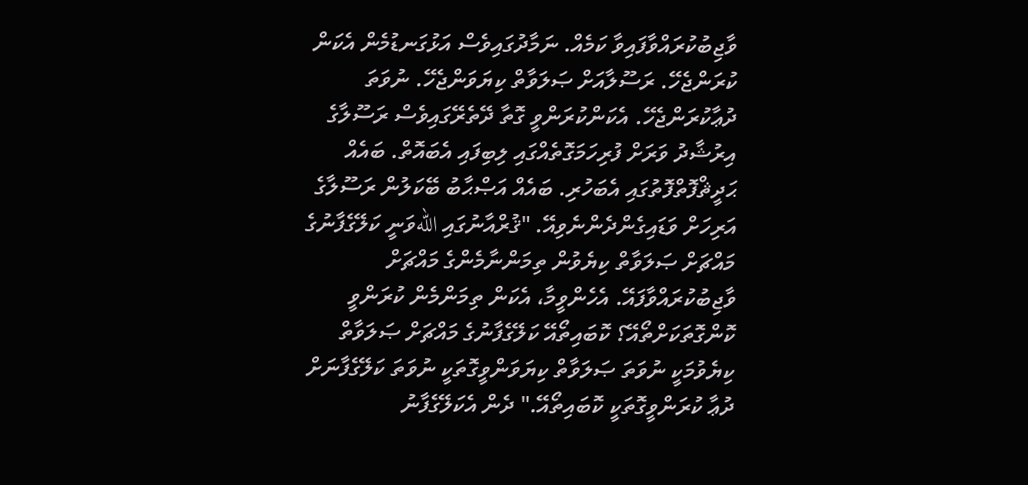ވާޖިބުކުރައްވާފައިވާ ކަމެއް. ނަމާދުގައިވެސް އަޅުގަނޑުމެން އެކަން ކުރަންޖެހޭ. ރަސޫލާއަށް ޞަލަވާތް ކިޔަވަންޖެހޭ. ނުވަތަ ދުޢާކުރަންޖެހޭ. އެކަންކުރަންވީ ގޮތާ ދޭތެރޭގައިވެސް ރަސޫލާގެ އިރުޝާދު ވަރަށް ފުރިހަމަގޮތެއްގައި ލިބިފައި އެބައޮތް. ބައެއް ޙަދީޘްފޮތްފޮތުގައި އެބަހުރި. ބައެއް އަޞްޙާބު ބޭކަލުން ރަސޫލާގެ އަރިހަށް ވަޑައިގެންދެންނެވިއޭ. "ޤުރްއާނުގައި اللهވަނީ ކަލޭގެފާނުގެ މައްޗަށް ޞަލަވާތް ކިޔެވުން ތިމަންނާމެންގެ މައްޗަށް ވާޖިބުކުރައްވާފައޭ. އެހެންވީމާ، އެކަން ތިމަންމެން ކުރަންވީ ކޮންގޮތަކަށްތޯއޭ؟ ކޮބައިތޯއޭ ކަލޭގެފާނުގެ މައްޗަށް ޞަލަވާތް ކިޔެވުމަކީ ނުވަތަ ޞަލަވާތް ކިޔަވަންވީގޮތަކީ ނުވަތަ ކަލޭގެފާނަށް ދުޢާ ކުރަންވީގޮތަކީ ކޮބައިތޯއޭ." ދެން އެކަލޭގެފާނު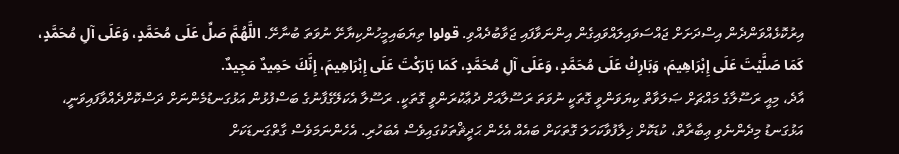އިރުކޮޅެއްވަންދެން އިސްދަށަށް ޖައްސަވައިލައްވައިގެން އިންނަވާފައި ޖަވާބުދެއްވި. قولوا ތިޔަބައިމީހުންކިޔާށޭ ނުވަތަ ބުނާށޭ. اللَّهُمَّ صَلِّ عَلَى مُحَمَّدٍ، وَعَلَى آلِ مُحَمَّدٍ، كَمَا صَلَّيْتَ عَلَى إِبْرَاهِيمَ، وَبَارِكْ عَلَى مُحَمَّدٍ، وَعَلَى آلِ مُحَمَّدٍ، كَمَا بَارَكْتَ عَلَى إِبْرَاهِيمَ، إِنَّكَ حَمِيدٌ مَجِيدٌ.
އާދެ، މިއީ ރަސޫލާގެ މައްޗަށް ޞަލަވާތް ކިޔަވަންވީ ގޮތަކީ ނުވަތަ ރަސޫލާއަށް ދުޢާކުރަންވީ ގޮތަކީ. ރަސޫލާ އެކަލޭގެފާނުގެ ބަސްފުޅުން އަޅުގަނޑުމެންނަށް ދަސްކޮށްދެއްވާފައިވަނީ، އަޅުގަނޑު މިދެންނެވި ޢިބާރާތް، ކުޑަކޮށް ޚިލާފުވާކަހަލަ ގޮތަކަށް ބައެއް އެހެން ޙަދީޘްތަކުގައިވެސް އެބަހުރި. އެހެންނަމަވެސް ގާތްގަނޑަކަށް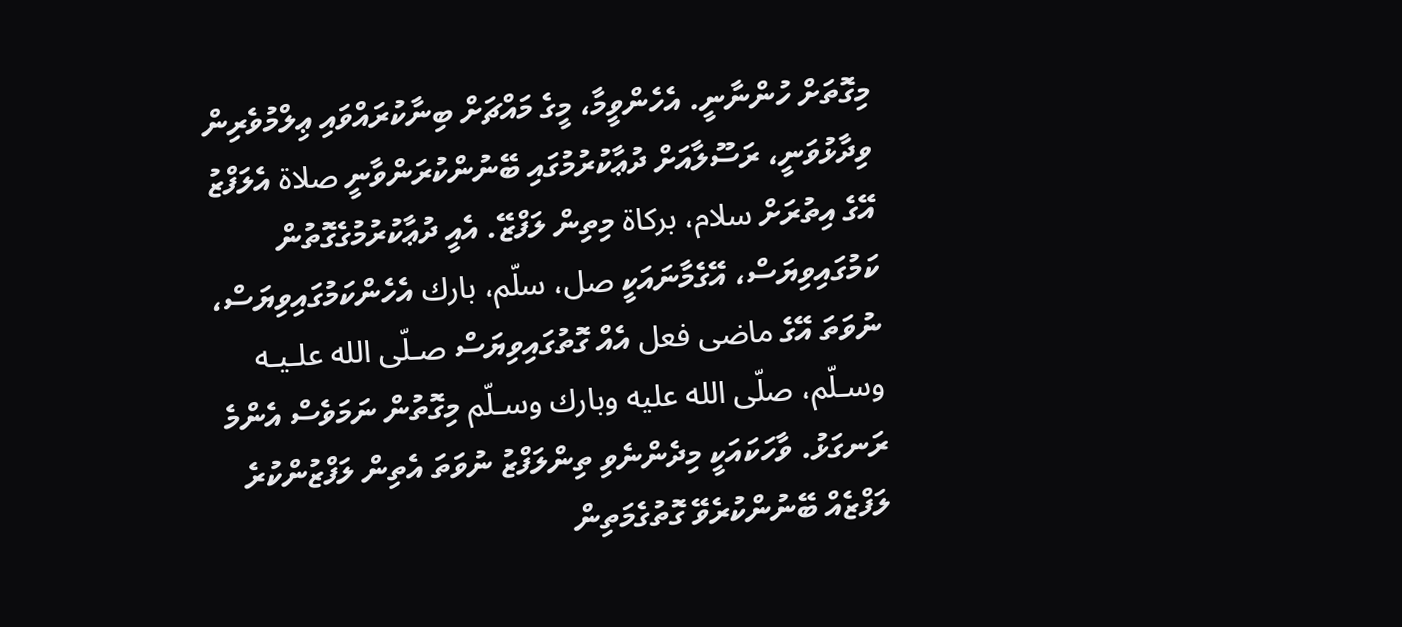މިގޮތަށް ހުންނާނީ. އެހެންވީމާ، މީގެ މައްޗަށް ބިނާކުރައްވައި ޢިލްމުވެރިން ވިދާޅުވަނީ، ރަސޫލާއަށް ދުޢާކުރުމުގައި ބޭނުންކުރަންވާނީ صلاة އެލަފްޒު އޭގެ އިތުރަށް سلام، بركاة މިތިން ލަފްޒޭ. އެއީ ދުޢާކުރުމުގެގޮތުން ކަމުގައިވިޔަސް، އޭގެމާނައަކީ صل، سلّم، بارك އެހެންކަމުގައިވިޔަސް، ނުވަތަ އޭގެ ماضى فعل އެއް ގޮތުގައިވިޔަސް صـلّى الله علـيـه وسـلّم، صلّى الله عليه وبارك وسـلّم މިގޮތުން ނަމަވެސް އެންމެ ރަނގަޅު. ވާހަކައަކީ މިދެންނެވި ތިންލަފްޒު ނުވަތަ އެތިން ލަފްޒުންކުރެ ލަފްޒެއް ބޭނުންކުރެވޭ ގޮތުގެމަތިން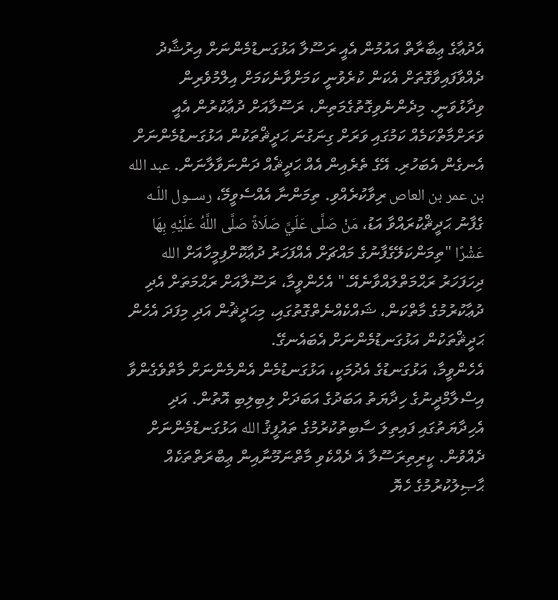އެދުޢާގެ ޢިބާރާތް އައުމުން އެއީ ރަސޫލާ އަޅުގަނޑުމެންނަށް އިރުޝާދު ދެއްވާފައިވާގޮތަށް އެކަން ކުރެވުނީ ކަމަށްވާނެކަމަށް އިލްމުވެރިން ވިދާޅުވަނީ. މިދެންނެވިގޮތުގެމަތިން، ރަސޫލާއަށް ދުޢާކުރުން އެއީ ވަރަށްމާތްކަމެއް ކަމުގައި ވަރަށް ގިނަގުނަ ޙަދީޘްތަކުން އަޅުގަނޑުމެންނަށް އެނގެން އެބަހުރި. އޭގެ ތެރެއިން އެއް ޙަދީޘެއް ދަންނަވާލާނަން. عبد الله بن عمر بن العاص ރިވާކުރެއްވި. ތިމަންނާ އެއްސެވީމޭ، رســول اللّـه ގެފާނު ޙަދީޘްކުރައްވާ އަޑު، مَنْ صَلَّى عَلَيَّ صَلَاةً صَلَّى اللَّهُ عَلَيْهِ بِهَا عَشْرًا "ތިމަންކަލޭގެފާނުގެ މައްޗަށް އެއްފަހަރު ދުޢާކޮށްފިމީހާއަށް الله ދިހަފަހަރު ރަޙްމަތްލައްވާނެއޭ." އެހެންވީމާ، ރަސޫލާއަށް ރަޙްމަތަށް އެދި ދުޢާކުރުމުގެ މާތްކަން، ޝައްކެއްނެތްގޮތުގައި، މިޙަދީޘުން އަދި މިފަދަ އެހެން ޙަދީޘްތަކުން އަޅުގަނޑުމެންނަށް އެބައެނގޭ.
އެހެންވީމާ، އަޅުގަނޑުގެ އެދުމަކީ، އަޅުގަނޑުމެން އެންމެންނަށް މާތްވެގެންވާ އިސްލާމްދީނުގެ ހިދާޔަތު އަބަދުގެ އަބަދަށް ލިބިލިބި އޮތުން. އަދި އެހިދާޔަތުގައި ފައިތިލަ ސާބިތުކުރުމުގެ ތައުފީޤު الله އަޅުގަނޑުމެންނަށް ދެއްވުން. ކީރިތިރަސޫލާ އެ ދެއްކެވި މާތްނަމޫނާއިން ޢިބްރަތްތަކެއް ޙާޞިލުކުރުމުގެ ހެޔޮ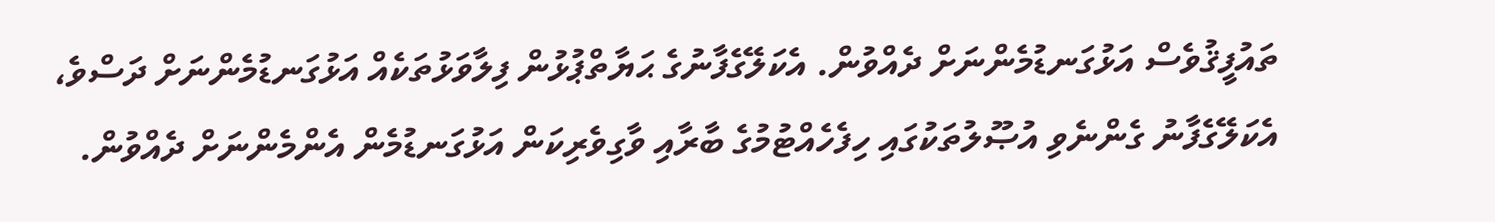ތައުފީޤުވެސް އަޅުގަނޑުމެންނަށް ދެއްވުން. އެކަލޭގެފާނުގެ ޙަޔާތްޕުޅުން ފިލާވަޅުތަކެއް އަޅުގަނޑުމެންނަށް ދަސްވެ، އެކަލޭގެފާނު ގެންނެވި އުޞޫލުތަކުގައި ހިފެހެއްޓުމުގެ ބާރާއި ވާގިވެރިކަން އަޅުގަނޑުމެން އެންމެންނަށް ދެއްވުން.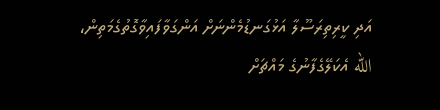އަދި ކީރިތިރަސޫލާ އަޅުގަނޑުމެންނަށް އަންގަވާފައިވާގޮތުގެމަތިން، الله އެކަލޭގެފާނުގެ މައްޗަށް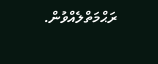ރަޙްމަތްލެއްވުން.